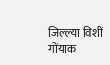जिल्ल्या विशीं
गोंयाक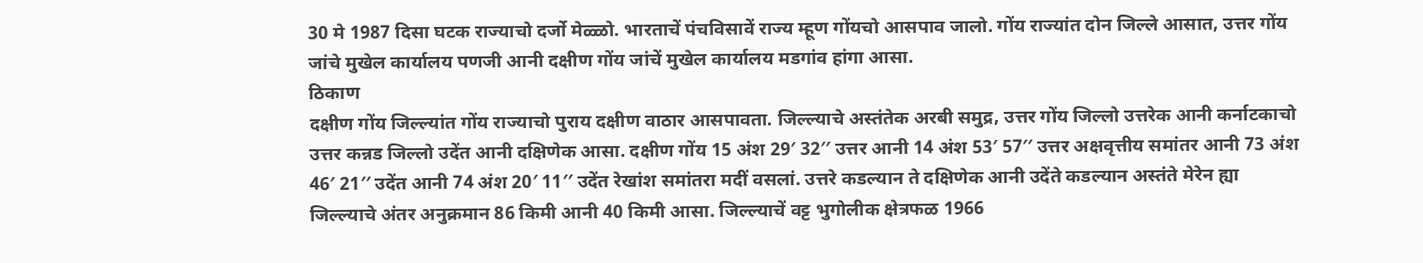30 मे 1987 दिसा घटक राज्याचो दर्जो मेळ्ळो. भारताचें पंचविसावें राज्य म्हूण गोंयचो आसपाव जालो. गोंय राज्यांत दोन जिल्ले आसात, उत्तर गोंय जांचे मुखेल कार्यालय पणजी आनी दक्षीण गोंय जांचें मुखेल कार्यालय मडगांव हांगा आसा.
ठिकाण
दक्षीण गोंय जिल्ल्यांत गोंय राज्याचो पुराय दक्षीण वाठार आसपावता. जिल्ल्याचे अस्तंतेक अरबी समुद्र, उत्तर गोंय जिल्लो उत्तरेक आनी कर्नाटकाचो उत्तर कन्नड जिल्लो उदेंत आनी दक्षिणेक आसा. दक्षीण गोंय 15 अंश 29′ 32′′ उत्तर आनी 14 अंश 53′ 57′′ उत्तर अक्षवृत्तीय समांतर आनी 73 अंश 46′ 21′′ उदेंत आनी 74 अंश 20′ 11′′ उदेंत रेखांश समांतरा मदीं वसलां. उत्तरे कडल्यान ते दक्षिणेक आनी उदेंते कडल्यान अस्तंते मेरेन ह्या जिल्ल्याचे अंतर अनुक्रमान 86 किमी आनी 40 किमी आसा. जिल्ल्याचें वट्ट भुगोलीक क्षेत्रफळ 1966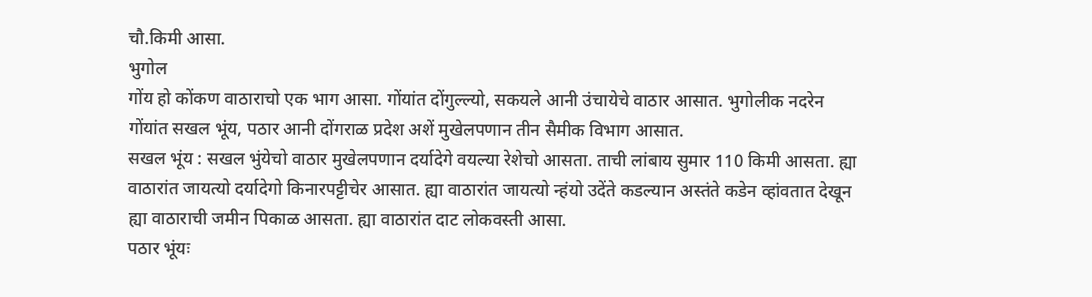चौ.किमी आसा.
भुगोल
गोंय हो कोंकण वाठाराचो एक भाग आसा. गोंयांत दोंगुल्ल्यो, सकयले आनी उंचायेचे वाठार आसात. भुगोलीक नदरेन गोंयांत सखल भूंय, पठार आनी दोंगराळ प्रदेश अशें मुखेलपणान तीन सैमीक विभाग आसात.
सखल भूंय : सखल भुंयेचो वाठार मुखेलपणान दर्यादेगे वयल्या रेशेचो आसता. ताची लांबाय सुमार 110 किमी आसता. ह्या वाठारांत जायत्यो दर्यादेगो किनारपट्टीचेर आसात. ह्या वाठारांत जायत्यो न्हंयो उदेंते कडल्यान अस्तंते कडेन व्हांवतात देखून ह्या वाठाराची जमीन पिकाळ आसता. ह्या वाठारांत दाट लोकवस्ती आसा.
पठार भूंयः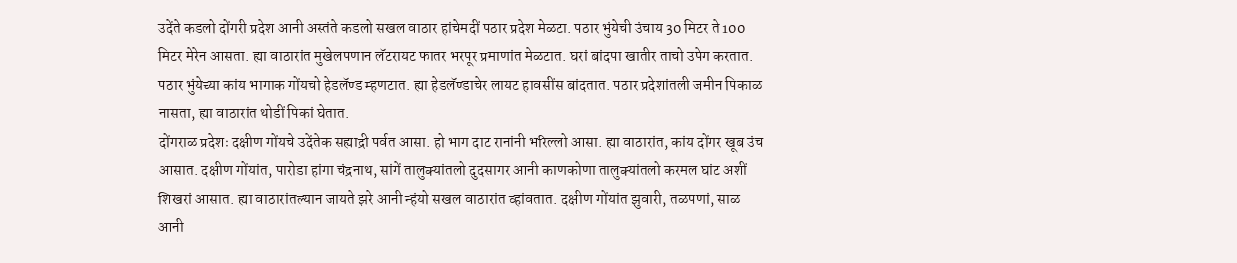उदेंते कडलो दोंगरी प्रदेश आनी अस्तंते कडलो सखल वाठार हांचेमदीं पठार प्रदेश मेळटा. पठार भुंयेची उंचाय 30 मिटर ते 100 मिटर मेरेन आसता. ह्या वाठारांत मुखेलपणान लॅटरायट फातर भरपूर प्रमाणांत मेळटात. घरां बांदपा खातीर ताचो उपेग करतात. पठार भुंयेच्या कांय भागाक गोंयचो हेडलॅण्ड म्हणटात. ह्या हेडलॅण्डाचेर लायट हावसींस बांदतात. पठार प्रदेशांतली जमीन पिकाळ नासता, ह्या वाठारांत थोडीं पिकां घेतात.
दोंगराळ प्रदेशः दक्षीण गोंयचे उदेंतेक सह्याद्री पर्वत आसा. हो भाग दाट रानांनी भरिल्लो आसा. ह्या वाठारांत, कांय दोंगर खूब उंच आसात. दक्षीण गोंयांत, पारोडा हांगा चंद्रनाथ, सांगें तालुक्यांतलो दुदसागर आनी काणकोणा तालुक्यांतलो करमल घांट अशीं शिखरां आसात. ह्या वाठारांतल्यान जायते झरे आनी न्हंयो सखल वाठारांत व्हांवतात. दक्षीण गोंयांत झुवारी, तळपणां, साळ आनी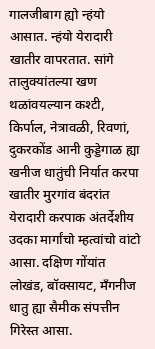गालजीबाग ह्यो न्हंयो आसात. न्हंयो येरादारी खातीर वापरतात. सांगे तालुक्यांतल्या खण थळांवयल्यान कश्टी, किर्पाल, नेत्रावळी, रिवणां, दुकरकोंड आनी कुड्डेगाळ ह्या खनीज धातुंची निर्यात करपा खातीर मुरगांव बंदरांत येरादारी करपाक अंतर्देशीय उदका मार्गांचो म्हत्वांचो वांटो आसा. दक्षिण गोंयांत लोखंड, बॉक्सायट, मॅंगनीज धातु ह्या सैमीक संपत्तीन गिरेस्त आसा.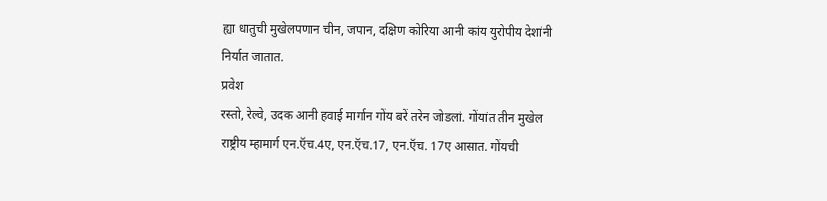ह्या धातुची मुखेलपणान चीन, जपान, दक्षिण कोरिया आनी कांय युरोपीय देशांनी निर्यात जातात.
प्रवेश
रस्तो, रेल्वे, उदक आनी हवाई मार्गान गोंय बरें तरेन जोडलां. गोंयांत तीन मुखेल राष्ट्रीय म्हामार्ग एन.ऍच.4ए, एन.ऍच.17, एन.ऍच. 17ए आसात. गोंयची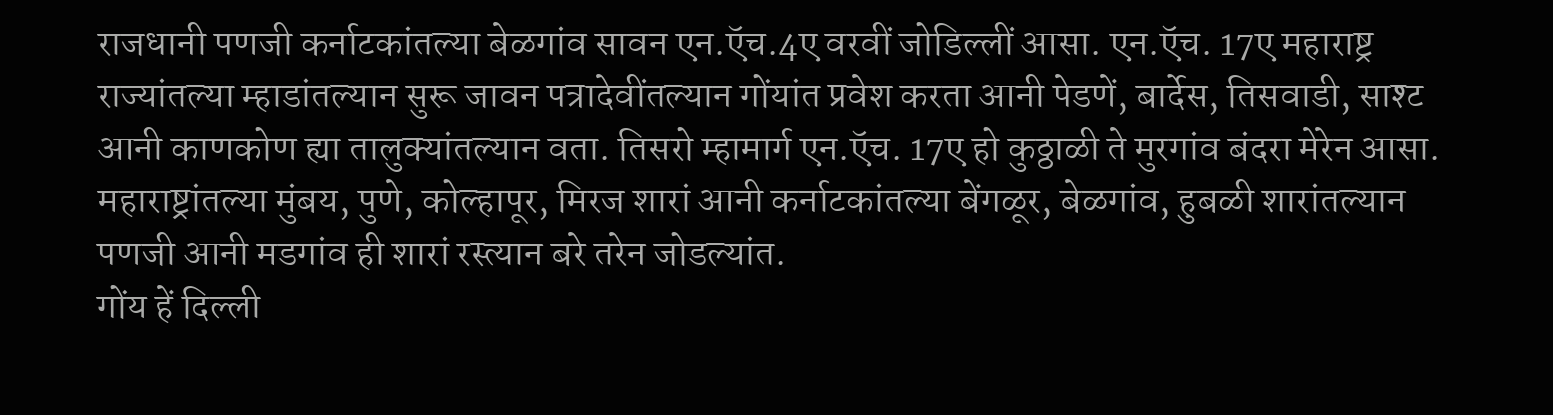राजधानी पणजी कर्नाटकांतल्या बेळगांव सावन एन.ऍच.4ए वरवीं जोडिल्लीं आसा. एन.ऍच. 17ए महाराष्ट्र राज्यांतल्या म्हाडांतल्यान सुरू जावन पत्रादेवींतल्यान गोंयांत प्रवेश करता आनी पेडणें, बार्देस, तिसवाडी, साश्ट आनी काणकोण ह्या तालुक्यांतल्यान वता. तिसरो म्हामार्ग एन.ऍच. 17ए हो कुठ्ठाळी ते मुरगांव बंदरा मेरेन आसा. महाराष्ट्रांतल्या मुंबय, पुणे, कोल्हापूर, मिरज शारां आनी कर्नाटकांतल्या बेंगळूर, बेळगांव, हुबळी शारांतल्यान पणजी आनी मडगांव ही शारां रस्त्यान बरे तरेन जोडल्यांत.
गोंय हें दिल्ली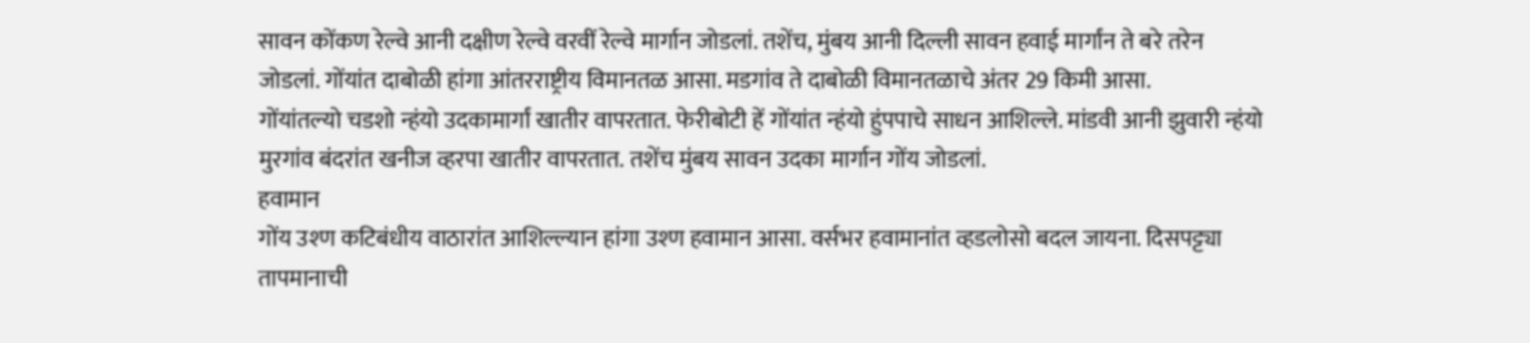सावन कोंकण रेल्वे आनी दक्षीण रेल्वे वरवीं रेल्वे मार्गान जोडलां. तशेंच, मुंबय आनी दिल्ली सावन हवाई मार्गांन ते बरे तरेन जोडलां. गोंयांत दाबोळी हांगा आंतरराष्ट्रीय विमानतळ आसा. मडगांव ते दाबोळी विमानतळाचे अंतर 29 किमी आसा.
गोंयांतल्यो चडशो न्हंयो उदकामार्गां खातीर वापरतात. फेरीबोटी हें गोंयांत न्हंयो हुंपपाचे साधन आशिल्ले. मांडवी आनी झुवारी न्हंयो मुरगांव बंदरांत खनीज व्हरपा खातीर वापरतात. तशेंच मुंबय सावन उदका मार्गान गोंय जोडलां.
हवामान
गोंय उश्ण कटिबंधीय वाठारांत आशिल्ल्यान हांगा उश्ण हवामान आसा. वर्सभर हवामानांत व्हडलोसो बदल जायना. दिसपट्ट्या तापमानाची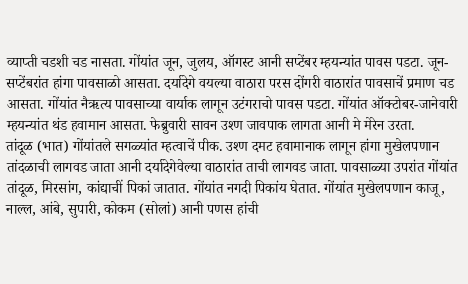व्याप्ती चडशी चड नासता. गोंयांत जून, जुलय, ऑगस्ट आनी सप्टेंबर म्हयन्यांत पावस पडटा. जून-सप्टेंबरांत हांगा पावसाळो आसता. दर्यादेगे वयल्या वाठारा परस दोंगरी वाठारांत पावसाचें प्रमाण चड आसता. गोंयांत नैऋत्य पावसाच्या वार्याक लागून उटंगराचो पावस पडटा. गोंयांत ऑक्टोबर-जानेवारी म्हयन्यांत थंड हवामान आसता. फेब्रुवारी सावन उश्ण जावपाक लागता आनी मे मेरेन उरता.
तांदूळ (भात) गोंयांतले सगळ्यांत म्हत्वाचें पीक. उश्ण दमट हवामानाक लागून हांगा मुखेलपणान तांदळाची लागवड जाता आनी दर्यादेगेवेल्या वाठारांत ताची लागवड जाता. पावसाळ्या उपरांत गोंयांत तांदूळ, मिरसांग, कांद्याचीं पिकां जातात. गोंयांत नगदी पिकांय घेतात. गोंयांत मुखेलपणान काजू, नाल्ल, आंबे, सुपारी, कोकम (सोलां) आनी पणस हांची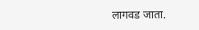लागवड जाता.